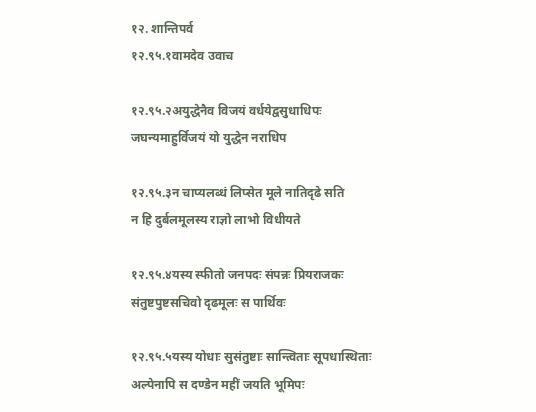१२. शान्तिपर्व
१२.९५.१वामदेव उवाच

१२.९५.२अयुद्धेनैव विजयं वर्धयेद्वसुधाधिपः
जघन्यमाहुर्विजयं यो युद्धेन नराधिप

१२.९५.३न चाप्यलब्धं लिप्सेत मूले नातिदृढे सति
न हि दुर्बलमूलस्य राज्ञो लाभो विधीयते

१२.९५.४यस्य स्फीतो जनपदः संपन्नः प्रियराजकः
संतुष्टपुष्टसचिवो दृढमूलः स पार्थिवः

१२.९५.५यस्य योधाः सुसंतुष्टाः सान्त्विताः सूपधास्थिताः
अल्पेनापि स दण्डेन महीं जयति भूमिपः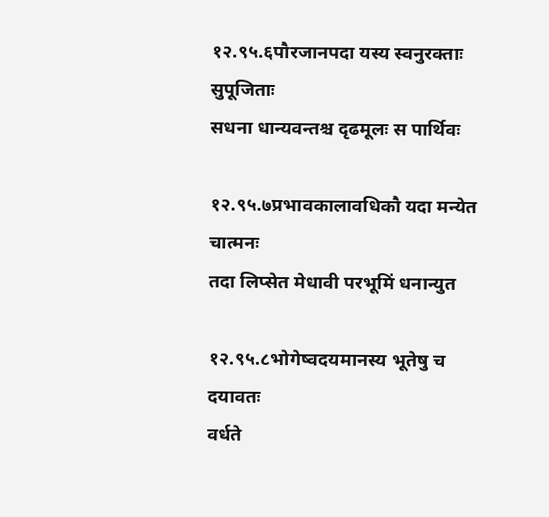१२.९५.६पौरजानपदा यस्य स्वनुरक्ताः सुपूजिताः
सधना धान्यवन्तश्च दृढमूलः स पार्थिवः

१२.९५.७प्रभावकालावधिकौ यदा मन्येत चात्मनः
तदा लिप्सेत मेधावी परभूमिं धनान्युत

१२.९५.८भोगेष्वदयमानस्य भूतेषु च दयावतः
वर्धते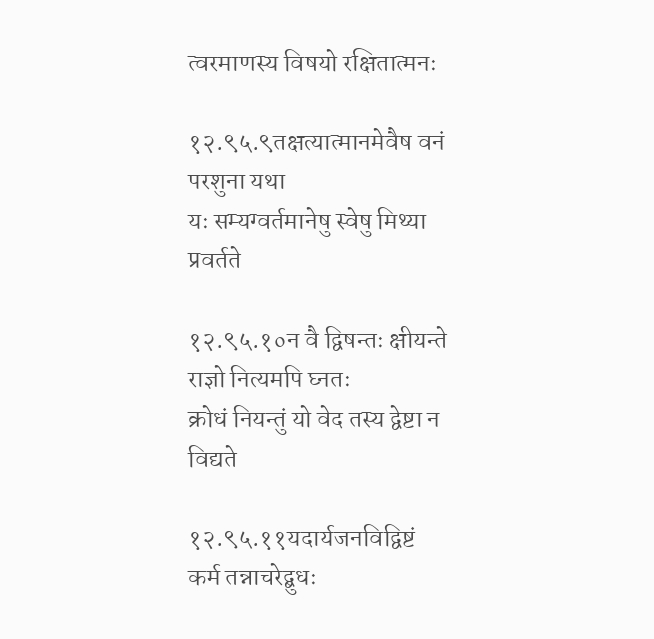त्वरमाणस्य विषयो रक्षितात्मनः

१२.९५.९तक्षत्यात्मानमेवैष वनं परशुना यथा
यः सम्यग्वर्तमानेषु स्वेषु मिथ्या प्रवर्तते

१२.९५.१०न वै द्विषन्तः क्षीयन्ते राज्ञो नित्यमपि घ्नतः
क्रोधं नियन्तुं यो वेद तस्य द्वेष्टा न विद्यते

१२.९५.११यदार्यजनविद्विष्टं कर्म तन्नाचरेद्बुधः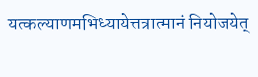यत्कल्याणमभिध्यायेत्तत्रात्मानं नियोजयेत्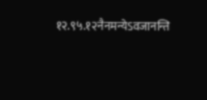१२.९५.१२नैनमन्येऽवजानन्ति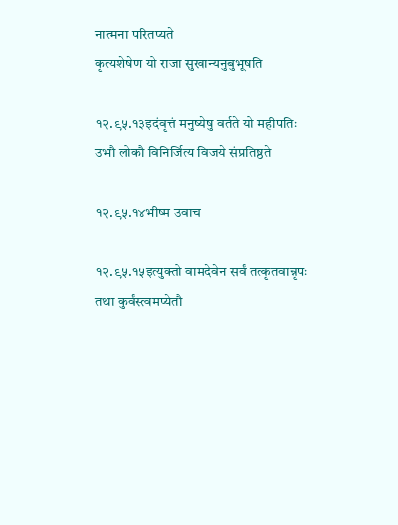नात्मना परितप्यते
कृत्यशेषेण यो राजा सुखान्यनुबुभूषति

१२.९५.१३इदंवृत्तं मनुष्येषु वर्तते यो महीपतिः
उभौ लोकौ विनिर्जित्य विजये संप्रतिष्ठते

१२.९५.१४भीष्म उवाच

१२.९५.१५इत्युक्तो वामदेवेन सर्वं तत्कृतवान्नृपः
तथा कुर्वंस्त्वमप्येतौ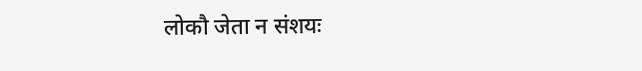लोकौ जेता न संशयः